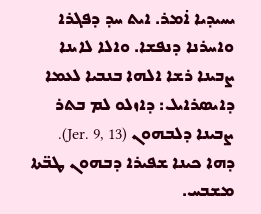ܝܚܝܕܝܐ ܐ̇ܡܪ. ܐܝܬ ܚܕ ܕܦܓܪܐ ܘܐܚܪܢܐ ܕܢܦܫܐ. ܘܐܠܐ ܠܐܝܢܐ ܨܒܝܢܐ ܪܫܐ ܐܠܗܐ ܒܢܒܝܐ ܠܥܡܐ ܕܐܝܣܪܐܝܠ: ܕܐܙܠܘ ܠܡ ܒܬܪ ܨܒܝܢܐ ܕܠܒܗܘܢ (Jer. 9, 13). ܕܗܐ ܟܝܢܐ ܫܦܝܪܐ ܕܒܗܘܢ ܛܒ̈ܬܐ ܡܫܒܚ.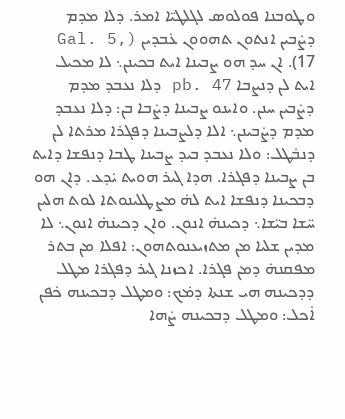ܘܛܘܒܢܐ ܦܘܠܘܣ ܠܓܠܛܝ̈ܐ ܐܡܪ. ܕܠܐ ܡܕܡ ܕܨ̇ܒܝܢ ܐܢܬܘܢ ܬܗܘܘܢ ܥ̇ܒܕܝܢ (Gal. 5, 17). ܐܢ ܚܕ ܗܘ ܨܒܝܢܐ ܐܝܬ ܒܟܝܢܢ܆ ܠܐ ܡܟܝܠ ܐܝܬ ܠܢ ܕܢܨܒܐ pb. 47 ܕܠܐ ܢܥܒܕ ܡܕܡ ܕܨ̇ܒܝܢ ܚܢܢ. ܘܐܝܢܘ ܨܒܝܢܐ ܕܨ̇ܒܐ ܒܢ: ܕܠܐ ܢܥܒܕ ܡܕܡ ܕܨ̇ܒܝܢܢ܆ ܐܠܐ ܕܠܨܒܝܢܐ ܕܦܓܪܐ ܡܪܬܐ ܠܢ ܕܢܒ̇ܛܠ: ܘܠܐ ܢܥܒܕ ܒܝܕ ܨܒܝܢܐ ܛܒܐ ܕܢܦܫܐ ܕܐܝܬ ܒܢ ܨܒܝܢܐ ܕܦܓܪܐ. ܗܕܐ ܓܝܪ ܗܘܝܬ ܝ̇ܕܥ. ܕܐܢ ܗܘ ܕܒܟܝܢܐ ܕܢܦܫܐ ܐܝܬ ܠܗ̇ ܡܨܛܠܝܢܘܬܐ ܠܘܬ ܗܠܝܢ ܚ̈ܫܐ ܒܝ̈ܫܐ܆ ܕܟܝܢܗ̇ ܐܢܘܢ. ܘܐܢ ܕܟܝܢܗ̇ ܐܢܘܢ܆ ܠܐ ܡܕܝܢ ܫܠܝܐ ܡܢ ܡܬܙܝܥܢܘܬܗܘܢ: ܐܦܠܐ ܡܢ ܒܬܪ ܡܦܩܢܗ̇ ܕܡܢ ܦܓܪܐ. ܐܟܙܢܐ ܓܝܪ ܕܦܓܪܐ ܡܛܠ ܕܕܟܝܢܗ ܗܝ ܫܢܬܐ ܕܡ̇ܟ: ܘܡܛܠ ܕܒܟܝܢܗ ܟ̇ܦܢ ܐ̇ܟܠ: ܘܡܛܠ ܕܒܟܝܢܗ ܨ̇ܗܐ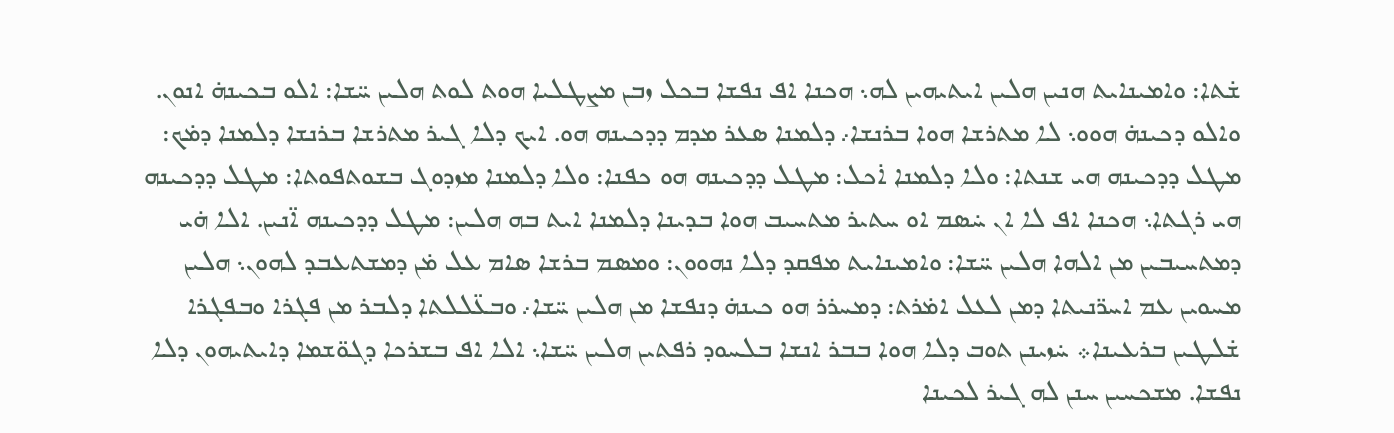ܫ̇ܬܐ: ܘܐܡܝܢܐܝܬ ܗܢܝܢ ܗܠܝܢ ܐܝܬܝܗܝܢ ܠܗ܆ ܗܟܢܐ ܐܦ ܢܦܫܐ ܒܟܠ ܙܒܢ ܡܨܛܠܝܐ ܗܘܬ ܠܘܬ ܗܠܝܢ ܚ̈ܫܐ: ܐܠܘ ܒܟܝܢܗ̇ ܐܢܘܢ. ܘܐܠܘ ܕܟܝܢܗ̇ ܗܘܘ܆ ܠܐ ܡܬܪܫܐ ܗܘܐ ܒܪܢܫܐ܇ ܕܠܡܢܐ ܣܥܪ ܡܕܡ ܕܕܟܝܢܗ ܗܘ. ܐܝܟ ܕܠܐ ܓܝܪ ܡܬܪܫܐ ܒܪܢܫܐ ܕܠܡܢܐ ܕܡ̇ܟ: ܡܛܠ ܕܕܟܝܢܗ ܗܝ ܫܢܬܐ: ܘܠܐ ܕܠܡܢܐ ܐ̇ܟܠ: ܡܛܠ ܕܕܟܝܢܗ ܗܘ ܟܦܢܐ: ܘܠܐ ܕܠܡܢܐ ܡܙܕܘܓ ܒܫܘܬܦܘܬܐ: ܡܛܠ ܕܕܟܝܢܗ ܗܝ ܪܓܬܐ܆ ܗܟܢܐ ܐܦ ܠܐ ܐܢ ܚ̇ܣܡ ܐܘ ܚܬܝܪ ܡܬܚܝܒ ܗܘܐ ܒܕܝܢܐ ܕܠܡܢܐ ܐܝܬ ܒܗ ܗܠܝܢ: ܡܛܠ ܕܕܟܝܢܗ ܐ̈ܢܝܢ. ܐܠܐ ܗ̇ܝ ܕܡܬܚܝܒܝܢ ܡܢ ܐܠܗܐ ܗܠܝܢ ܚ̈ܫܐ: ܘܐܡܝܢܐܝܬ ܡܦܩܕ ܕܠܐ ܢܗܘܘܢ: ܘܡܣܡ ܒܪܫܐ ܣܐܡ ܥܠ ܡ̇ܢ ܕܡܫܬܥܒܕ ܠܗܘܢ܆ ܗܠܝܢ ܡܚܘܝܢ ܥܡ ܐܚܪ̈ܢܝܬܐ ܕܡܢ ܠܥܠ ܐܡ̇ܪܬ: ܕܡܚܪܪ ܗܘ ܟܝܢܗ̇ ܕܢܦܫܐ ܡܢ ܗܠܝܢ ܚ̈ܫܐ܇ ܘܒܥ̈ܠܠܬܐ ܕܠܒܪ ܡܢ ܦܓܪܐ ܘܒܦܓܪܐ ܫ̇ܠܛܝܢ ܒܪܥܝܢܐ܀ ܚ̇ܙܝܢܢ ܬܘܒ ܕܠܐ ܗܘܐ ܒܒܪ ܐܢܫܐ ܒܠܚܘܕ ܪܦܬܝܢ ܗܠܝܢ ܚ̈ܫܐ܆ ܐܠܐ ܐܦ ܒܫܪܟܐ ܕܓܘ̈ܫܡܐ ܕܐܝܬܝܗܘܢ ܕܠܐ ܢܦܫܐ. ܡܫܟܚܝܢ ܚܢܢ ܠܗ ܓܝܪ ܠܟܝܢܐ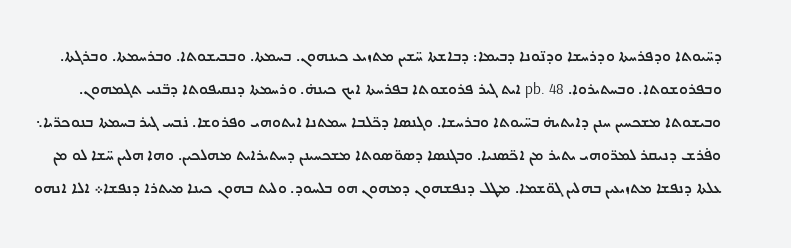ܕܚ̈ܝܘܬܐ ܘܕܦܪܚܬܐ ܘܕܪܚܫܐ ܘܕܢ̈ܘܢܐ ܕܒܝܡܐ: ܕܒܐܫܬܐ ܚ̈ܫܝܢ ܡܬܙܝܥ ܟܝܢܗܘܢ. ܒܚܡܬܐ. ܘܒܒܝܫܘܬܐ. ܘܒܪܚܡܬܐ. ܘܒܪܓܬܐ. ܘܒܦܪܘܫܘܬܐ. ܘܒܚܬܝܪܘܐ. pb. 48 ܐܝܬ ܓܝܪ ܦܪܘܫܘܬܐ ܒܦܪܚܬܐ ܐܝܟ ܟܝܢܗ̇. ܘܪܚܡܬܐ ܕܢܩܝܦܘܬܐ ܕܒ̈ܢܝ ܬܓܡܗܘܢ. ܘܒܝܫܘܬܐ ܡܫܟܚܝܢ ܚܢܢ ܕܐܝܬܝܗ̇ ܒܚ̈ܝܘܬܐ ܘܒܪܚܫܐ. ܘܓܢܣܐ ܕܟ̈ܠܒܐ ܚܡܬܢܐ ܐܝܬܘܗܝ ܘܦܪܘܫܐ. ܢ̇ܒܚ ܓܝܪ ܒܚܡܬܐ ܒܢܘܟܪ̈ܝܐ܆ ܘܦ̇ܪܫ ܕܢܝܩܪ ܠܡܪ̈ܘܗܝ ܝܬܝܪ ܡܢ ܐܟ̈ܣܢܝܐ. ܘܒܓܢܣܐ ܕܣܘ̈ܣܘܬܐ ܡܫܟܚܝܢܢ ܕܚܬܝܪܐܝܬ ܡܗܠܟܝܢ. ܘܗܐ ܗܠܝܢ ܚ̈ܫܐ ܠܘ ܡܢ ܥܠܬܐ ܕܢܦܫܐ ܡܬܙܝܥܝܢ ܒܗܠܝܢ ܓܘ̈ܫܡܐ. ܡܛܠ ܕܢܦܫܗܘܢ ܕܡܗܘܢ ܗܘ ܒܠܚܘܕ. ܘܠܝܬ ܒܗܘܢ ܟܝܢܐ ܡܝܬܪܐ ܕܢܦܫܐ܀ ܐܠܐ ܐܢܗܘ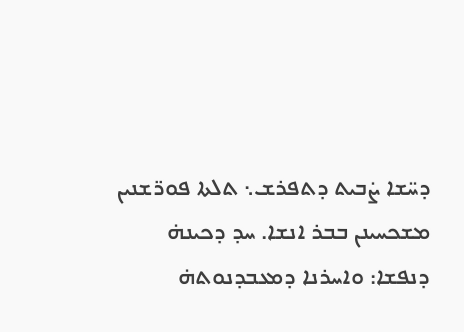ܕܚ̈ܫܐ ܨ̇ܒܝܬ ܕܬܦܪܫ܆ ܬܠܬܐ ܦܘܪ̈ܫܢܝܢ ܡܫܟܚܝܢܢ ܒܒܪ ܐܢܫܐ. ܚܕ ܕܟܝܢܗ̇ ܕܢܦܫܐ: ܘܐܚܪܢܐ ܕܡܥܒܕܢܘܬܗ̇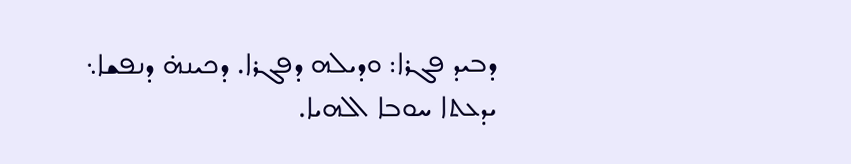ܕܒܝܕ ܦܓܪܐ: ܘܕܝܠܗ ܕܦܓܪܐ. ܕܟܝܢܗ̇ ܕܢܦܫܐ܆ ܝܕܥܬܐ ܚܘܒܐ ܐܠܗܝܐ.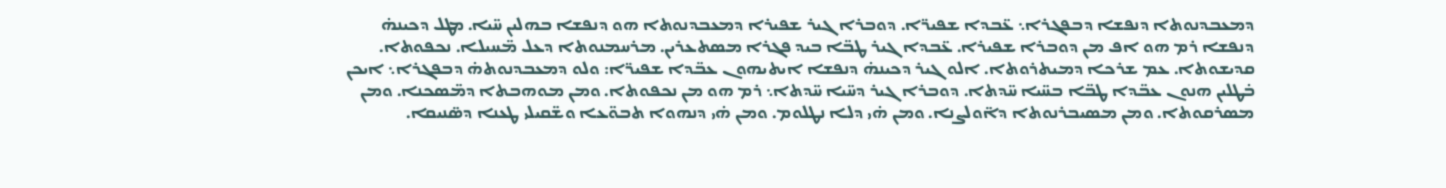ܕܡܥܒܕܢܘܬܐ ܕܢܦܫܐ ܕܒܦܓܪܐ܆ ܥ̈ܒܕܐ ܫܦܝܪ̈ܐ. ܕܘܒܪܐ ܓܝܪ ܫܦܝܪܐ ܕܡܥܒܕܢܘܬܐ ܗܘ ܕܢܦܫܐ ܒܗܠܝܢ ܚ̈ܝܐ. ܡܛܠ ܕܟܝܢܗ̇ ܕܢܦܫܐ ܪܡ ܗܘ ܐܦ ܡܢ ܕܘܒܪܐ ܫܦܝܪܐ. ܥ̈ܒܕܐ ܓܝܪ ܛܒ̈ܐ ܒܝܕ ܦܓܪܐ ܡܣܬܥܪܝܢ. ܡܪܚܡܢܘܬܐ ܕܥܠ ܡ̈ܚܝܠܐ. ܢܟܦܘܬܐ. ܩܕܝܫܘܬܐ. ܥܡ ܫܪܟܐ ܕܡܝܬܪܘܬܐ. ܐܠܘ ܓܝܪ ܕܟܝܢܗ̇ ܕܢܦܫܐ ܐܝܬܝܗܘܢ ܥܒ̈ܕܐ ܫܦܝܪ̈ܐ: ܘܠܘ ܕܡܥܒܕܢܘܬܗ̇ ܕܒܦܓܪܐ܆ ܐܝܟܢ ܒ̇ܛܠܝܢ ܗܢܘܢ ܥܒ̈ܕܐ ܛܒ̈ܐ ܒܚ̈ܝܐ ܚ̈ܕܬܐ. ܕܘܒܪܐ ܓܝܪ ܕܚ̈ܝܐ ܚ̈ܕܬܐ܆ ܪܡ ܗܘ ܡܢ ܢܟܦܘܬܐ. ܘܡܢ ܡܘܗܒܬܐ ܕܡ̈ܣܟܢܐ. ܘܡܢ ܡܣܪܩܘܬܐ. ܘܡܢ ܡܣܝܒܪܢܘܬܐ ܕܐ̈ܘܠܨܢܐ. ܘܡܢ ܗ̇ܝ ܕܠܐ ܢܛܠܘܡ. ܘܡܢ ܗ̇ܝ ܕܢܗܘܐ ܬܒܘ̈ܥܐ ܘܫ̈ܩܝܠܝ ܛܥܢܐ ܕܣ̈ܢܝܩܐ.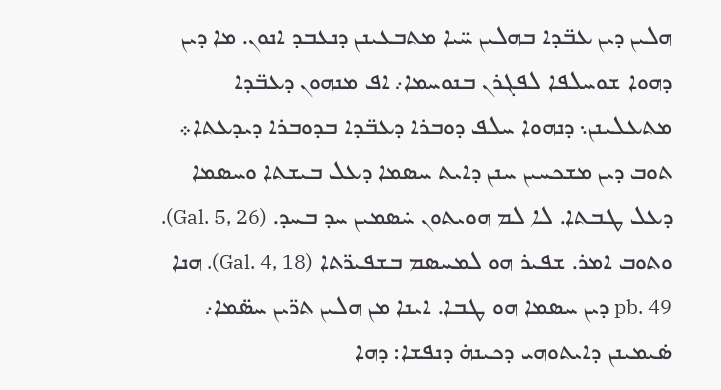ܗܠܝܢ ܕܝܢ ܥܒ̈ܕܐ ܒܗܠܝܢ ܚ̈ܝܐ ܡܬܒܥܝܢܢ ܕܢܥܒܕ ܐܢܘܢ. ܡܐ ܕܝܢ ܕܗܘܐ ܫܘܚܠܦܐ ܠܦܓܪܢ ܒܢܘܚܡܐ܇ ܐܦ ܡܢܗܘܢ ܕܥܒ̈ܕܐ ܡܬܥܠܝܢܢ܆ ܕܢܗܘܐ ܚܠܦ ܕܘܒܪܐ ܕܥܒ̈ܕܐ ܒܕܘܒܪܐ ܕܝܕܥܬܐ܀ ܬܘܒ ܕܝܢ ܡܫܟܚܝܢ ܚܢܢ ܕܐܝܬ ܚܣܡܐ ܕܥܠ ܒܝܫܬܐ ܘܚܣܡܐ ܕܥܠ ܛܒܬܐ. ܠܐ ܠܡ ܗܘܝܬܘܢ ܚ̇ܣܡܝܢ ܚܕ ܒܚܕ. (Gal. 5, 26). ܘܬܘܒ ܐܡܪ. ܫܦܝܪ ܗܘ ܠܡܚܣܡ ܒܫܦܝܪ̈ܬܐ (Gal. 4, 18). ܗܢܐ pb. 49 ܕܝܢ ܚܣܡܐ ܗܘ ܛܒܐ. ܐܝܢܐ ܡܢ ܗܠܝܢ ܬܪ̈ܝܢ ܚܣ̈ܡܐ܇ ܣ̇ܝܡܝܢܢ ܕܐܝܬܘܗܝ ܕܟܝܢܗ̇ ܕܢܦܫܐ: ܕܗܐ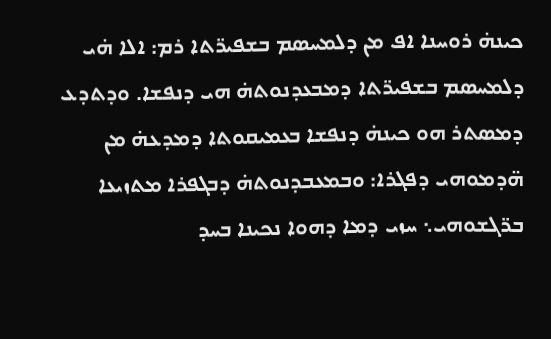ܟܝܢܗ̇ ܪܘܚܢܐ ܐܦ ܡܢ ܕܠܡܚܣܡ ܒܫܦܝܪ̈ܬܐ ܪܡ: ܐܠܐ ܗ̇ܝ ܕܠܡܚܣܡ ܒܫܦܝܪ̈ܬܐ ܕܡܒܥܕܢܘܬܗ̇ ܗܝ ܕܢܦܫܐ. ܘܕܬܕܥ ܕܡܣܬܪ ܗܘ ܟܝܢܗ̇ ܕܢܦܫܐ ܒܥܡܝܩܘܬܐ ܕܡܕܥܗ̇ ܡܢ ܗ̈ܕܡܘܗܝ ܕܦܓܪܐ: ܘܒܡܥܒܕܢܘܬܗ̇ ܕܒܓܦܪܐ ܡܬܙܝܥܐ ܒܪ̈ܓܫܘܗܝ܆ ܚܙܝ ܕܡܐ ܕܗܘܐ ܢܟܝܢܐ ܒܚܕ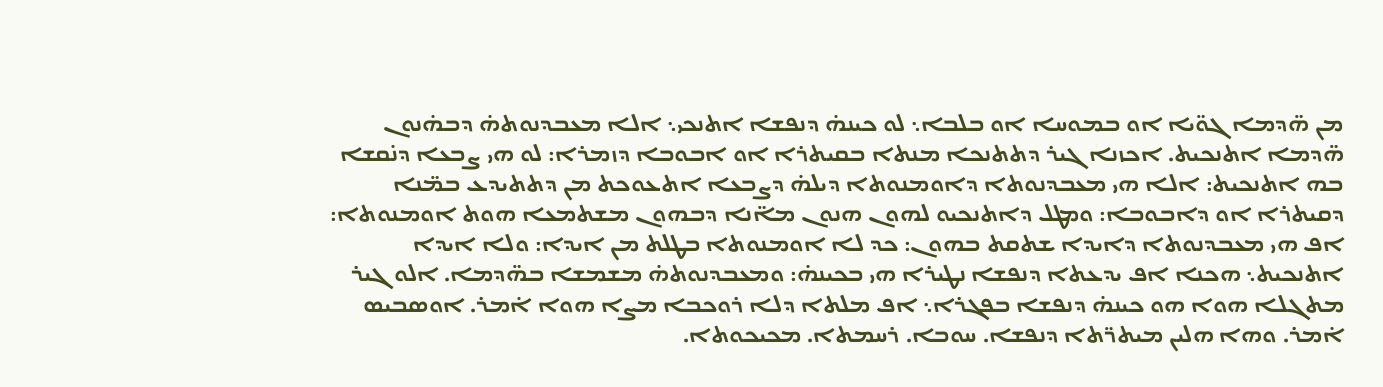ܡܢ ܗ̈ܕܡܐ ܓܘ̈ܝܐ ܐܘ ܒܡܘܚܐ ܐܘ ܒܠܒܐ܆ ܠܘ ܟܝܢܗ̇ ܕܢܦܫܐ ܐܬܢܟܝ܆ ܐܠܐ ܡܥܒܕܢܘܬܗ̇ ܕܒܗ̇ܢܘܢ ܗ̈ܕܡܐ ܐܬܢܟܝܬ. ܐܟܙܢܐ ܓܝܪ ܕܬܬܢܟܐ ܡܢܬܐ ܒܩܝܬܪܐ ܐܘ ܐܒܘܒܐ ܕܙܡܪܐ: ܠܘ ܗܝ ܨܒܥܐ ܕܢ̇ܩܫܐ ܒܗ ܐܬܢܟܝܬ: ܐܠܐ ܗܝ ܡܥܒܕܢܘܬܐ ܕܐܘܡܢܘܬܐ ܕܝܠܗ̇ ܕܨܒܥܐ ܐܬܥܘܟܬ ܡܢ ܕܬܬܝܕܥ ܒܡ̈ܢܐ ܕܩܝܬܪܐ ܐܘ ܕܐܒܘܒܐ: ܘܡܛܠ ܕܐܬܢܟܝܘ ܠܗܘܢ ܗܢܘܢ ܡܐ̈ܢܐ ܕܒܗܘܢ ܡܫܬܡܥܐ ܗܘܬ ܐܘܡܢܘܬܐ: ܐܦ ܗܝ ܡܥܒܕܢܘܬܐ ܕܐܝܕܐ ܫܬܩܬ ܒܗܘܢ: ܟܕ ܠܐ ܐܘܡܢܘܬܐ ܒܛܠܬ ܡܢ ܐܝܕܐ: ܘܠܐ ܐܝܕܐ ܐܬܢܟܝܬ܆ ܗܟܢܐ ܐܦ ܝܕܥܬܐ ܕܢܦܫܐ ܢܛܝܪܐ ܗܝ ܒܟܝܢܗ̇: ܘܡܥܒܕܢܘܬܗ̇ ܡܫܡܫܐ ܒܗ̈ܕܡܐ. ܐܠܘ ܓܝܪ ܡܬܓܠܐ ܗܘܐ ܗܘ ܟܝܢܗ̇ ܕܢܦܫܐ ܒܦܓܪܐ܆ ܐܦ ܡܠܬܐ ܕܠܐ ܪܘܟܒܐ ܡܨܐ ܗܘܐ ܐ̇ܡܪ. ܐܘܣܒܝܣ ܐ̇ܡܪ. ܘܗܐ ܗܠܝܢ ܡܝܬܪ̈ܬܐ ܕܢܦܫܐ. ܚܘܒܐ. ܪܚܡܬܐ. ܡܟܝܟܘܬܐ.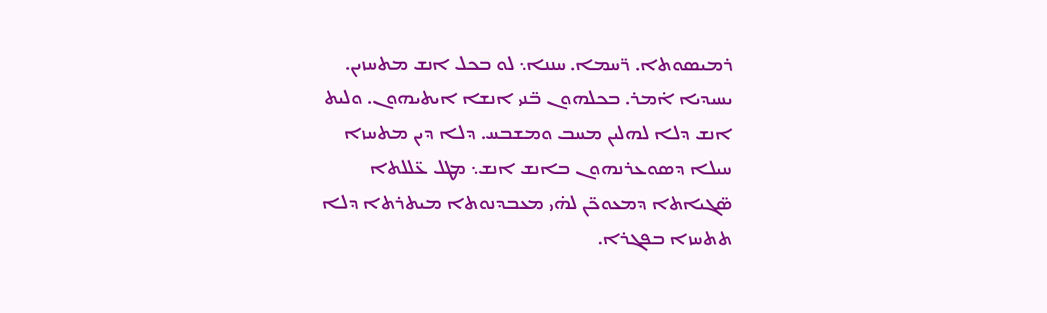ܪܡܝܣܘܬܐ. ܪ̈ܚܡܐ. ܚܢܢܐ܆ ܠܘ ܒܟܠ ܐܢܫ ܡܬܚܙܝܢ. ܝܚܝܕܝܐ ܐ̇ܡܪ. ܒܟܠܗܘܢ ܒ̈ܢܝ ܐܢܫܐ ܐܝܬܝܗܘܢ. ܘܠܝܬ ܐܢܫ ܕܠܐ ܠܗܠܝܢ ܡܚܒ ܘܡܫܒܚ. ܕܠܐ ܕܝܢ ܡܬܚܙܐ ܚܝܠܐ ܕܣܘܥܪܢܗܘܢ ܒܐܢܫ ܐܢܫ܆ ܡܛܠ ܥ̈ܠܠܬܐ ܣ̈ܓܝܐܬܐ ܕܡܥܘܟ̈ܢ ܠܗ̇ܝ ܡܥܒܕܢܘܬܐ ܡܝܬܪܬܐ ܕܠܐ ܬܬܚܙܐ ܒܦܓܪܐ.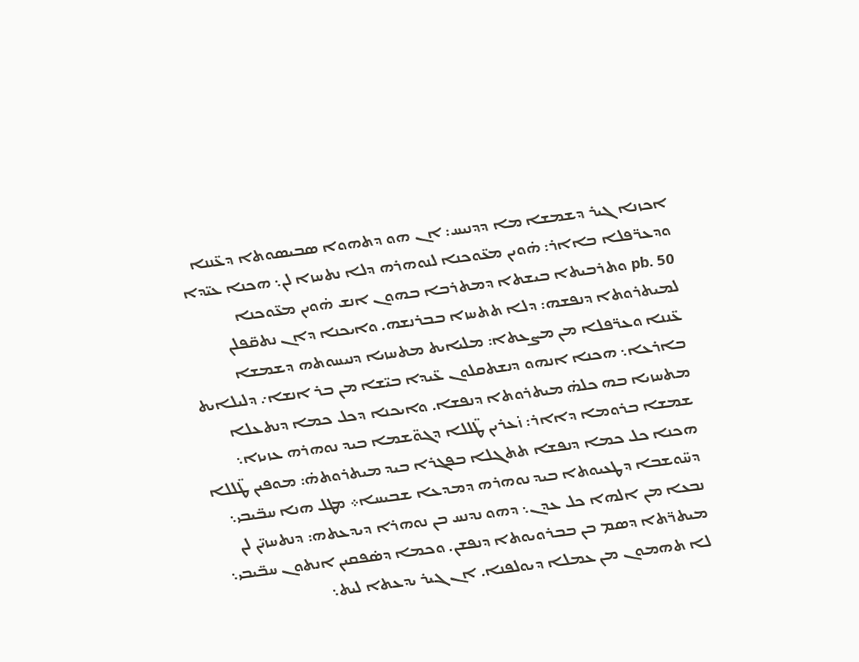ܐܟܙܢܐ ܓܝܪ ܕܫܡܫܐ ܡܐ ܕܕܢܝܚ: ܐܢ ܗܘ ܕܬܗܘܐ ܣܒܝܣܘܬܐ ܕܥ̈ܢܢܐ ܘܕܥܪ̈ܦܠܐ ܒܐܐܪ: ܗ̇ܘܝܢ ܡܥ̈ܘܟܢܐ ܠܢܘܗܪܗ ܕܠܐ ܢܬܚܙܐ ܠܢ܆ ܗܟܢܐ ܥܝ̈ܕܐ pb. 50 ܘܬܪܒܝܬܐ ܒܝܫܬܐ ܕܡܬܪܒܐ ܒܗܘܢ ܐܢܫ ܗ̇ܘܝܢ ܡܥ̈ܘܟܢܐ ܠܡܝܬܪܘܬܐ ܕܢܦܫܗ: ܕܠܐ ܬܬܚܙܐ ܒܒܪܢܫܗ. ܘܐܝܟܢܐ ܕܐܢ ܢܬܩ̈ܦܠܢ ܥ̈ܢܢܐ ܘܥܪ̈ܦܠܐ ܡܢ ܡܨܥܬܐ: ܡܠܝܐܝܬ ܡܬܚܙܝܐ ܕܢܝܚܘܬܗ ܕܫܡܫܐ ܒܐܪܥܐ܆ ܗܟܢܐ ܐܢܗܘ ܕܢܫܬܩܠܘܢ ܥ̈ܝܕܐ ܒܝ̈ܫܐ ܡܢ ܒܪ ܐܢܫܐ܇ ܕܠܝܠܐܝܬ ܡܬܚܙܝܐ ܒܗ ܟܠܗ̇ ܡܝܬܪܘܬܐ ܕܢܦܫܐ. ܘܐܝܟܢܐ ܕܟܠ ܟܡܐ ܕܢܬܥܠܐ ܫܡܫܐ ܒܪܘܡܐ ܕܐܐܪ: ܙ̇ܥܪܝܢ ܛ̈ܠܠܐ ܕܓܘ̈ܫܡܐ ܒܝܕ ܢܘܗܪܗ ܥܙܝܙܐ܆ ܗܟܢܐ ܟܠ ܟܡܐ ܕܢܦܫܐ ܬܬܓܠܐ ܒܦܓܪܐ ܒܝܕ ܡܝܬܪܘܬܗ̇: ܡܘܦܝܢ ܛ̈ܠܠܐ ܕܚ̈ܘܫܒܐ ܕܛܥܝܘܬܐ ܒܝܕ ܢܘܗܪܗ ܕܡܕܥܐ ܫܒܝܚܐ܀ ܡܛܠ ܗܢܐ ܚܒ̈ܝܒܝ܆ ܢܒܥܐ ܡܢ ܐܠܗܐ ܟܠ ܥܕܢ܆ ܕܗܘ ܢܕܢܚ ܒܢ ܢܘܗܪܐ ܕܝܕܥܬܗ: ܕܢܬܚܙܝ̈ܢ ܠܢ ܡܝܬܪ̈ܬܐ ܕܣܡ ܒܢ ܒܒܪܘܝܘܬܐ ܕܢܦܫܢ. ܘܟܡܐ ܕܣ̇ܦܩܝܢ ܐܢܬܘܢ ܚܒ̈ܝܒܝ܆ ܠܐ ܬܗܡܘܢ ܡܢ ܥܡܠܐ ܕܝܘܠܦܢܐ. ܐܢ ܓܝܪ ܝܕܥܬܐ ܠܝܬ܆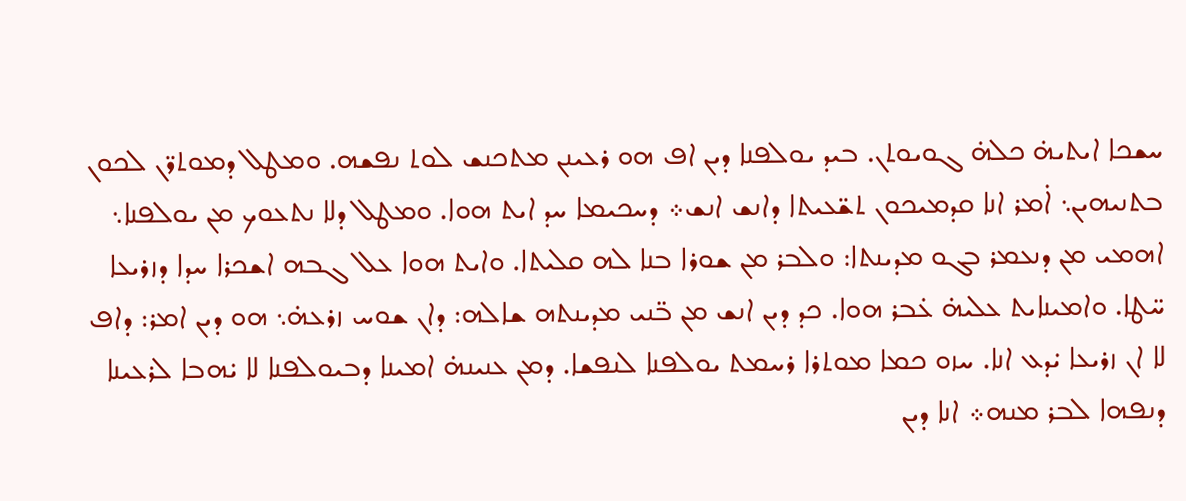ܚܫܟܐ ܐܝܬܝܗ̇ ܟܠܗ̇ ܓܘܝܘܬܢ. ܒܝܕ ܝܘܠܦܢܐ ܕܝܢ ܐܦ ܗܘ ܪܥܝܢܢ ܡܬܟܢܫ ܠܘܬ ܢܦܫܗ. ܘܡܛܠ ܕܡܘܬܪ̈ܢ ܠܟܘܢ ܒܬܢܝܗܝܢ܆ ܐ̇ܡܪ ܐܢܐ ܩܕܡܝܟܘܢ ܬܫ̈ܥܝܬܐ ܕܐܢܫ ܐܢܫ܀ ܕܚܟܝܡܐ ܚܕ ܐܝܬ ܗܘܐ. ܘܡܛܠ ܕܠܐ ܢܬܥܘܟ ܡܢ ܝܘܠܦܢܐ܆ ܐܗܡܝ ܡܢ ܕܢܥܡܪ ܒܓܘ ܡܕܝܢܬܐ: ܘܠܒܪ ܡܢ ܫܘܪܐ ܒܢܐ ܠܗ ܩܠܝܬܐ. ܘܐܝܬ ܗܘܐ ܥܠ ܓܒܗ ܐܫܟܪܐ ܚܕܐ ܕܙܪܝܥܐ ܚ̈ܛܐ. ܘܐܡܝܢܐܝܬ ܥܠܝܗ̇ ܥ̇ܒܪ ܗܘܐ. ܟܕ ܕܝܢ ܐܢܫ ܡܢ ܒ̈ܢܝ ܡܕܝܢܬܗ ܫܐܠܗ: ܕܐܢ ܫܘܚ ܙܪܥܗ̇܆ ܗܘ ܕܝܢ ܐܡܪ: ܕܐܦ ܠܐ ܐܢ ܙܪܝܥܐ ܝ̇ܕܥ ܐܢܐ. ܚܙܘ ܟܡܐ ܡܘܬܪܐ ܪܚܡܬ ܝܘܠܦܢܐ ܠܢܦܫܐ. ܕܡܢ ܥܢܝܢܗ̇ ܐܡܝܢܐ ܕܒܝܘܠܦܢܐ ܠܐ ܝ̇ܗܒܐ ܠܪܥܝܢܐ ܕܢܦܗܐ ܠܒܪ ܡܢܗ܀ ܐܢܐ ܕܝܢ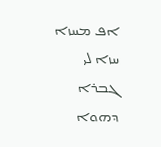ܐܦ ܡܚܙܐ ܚܙܐ ܠܝ ܓܒܪܐ ܕܗܘܐ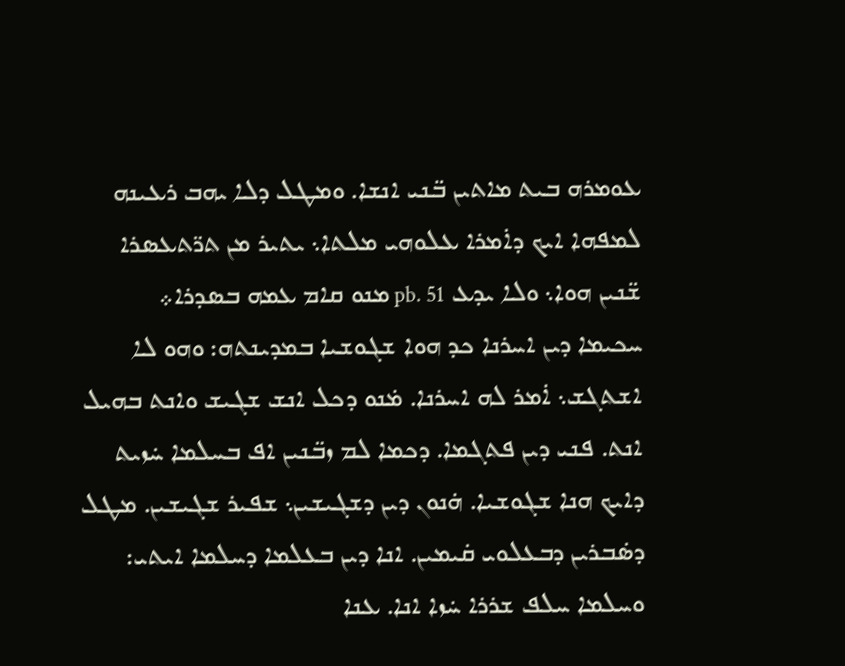ܥܘܡܪܗ ܒܝܬ ܡܐܬܝܢ ܒ̈ܢܝ ܐܢܫܐ. ܘܡܛܠ ܕܠܐ ܝܗܒ ܪܥܝܢܗ ܠܡܦܗܐ ܐܝܟ ܕܐ̇ܡܪܐ ܥܠܘܗܝ ܡܠܬܐ܆ ܝܬܝܪ ܡܢ ܬܪ̈ܬܥܣܪܐ ܫ̈ܢܝܢ ܗܘܐ܆ ܘܠܐ ܝܕܥ pb. 51 ܡܢܘ ܩܐܡ ܥܡܗ ܒܣܕܪܐ܀ ܚܟܝܡܐ ܕܝܢ ܐܚܪܢܐ ܟܕ ܗܘܐ ܫܓܘܫܝܐ ܒܡܕܝܢܬܗ: ܘܗܘ ܠܐ ܐܫܬܓܫ܆ ܐ̇ܡܪ ܠܗ ܐܚܪܢܐ. ܡ̇ܢܘ ܕܟܠ ܐܢܫ ܫܓܝܫ ܘܐܢܬ ܒܗܝܠ ܐܢܬ. ܦܢܝ ܕܝܢ ܦܬܓܡܐ. ܕܟܡܐ ܠܡ ܙܒ̈ܢܝܢ ܐܦ ܒܚܠܡܐ ܚ̇ܙܝܬ ܕܐܝܟ ܗܢܐ ܫܓܘܫܝܐ. ܗ̇ܢܘܢ ܕܝܢ ܕܫܓܝܫܝܢ܆ ܫܦܝܪ ܫܓܝܫܝܢ. ܡܛܠ ܕܣ̇ܒܪܝܢ ܕܒܥܠܘܝ ܩ̇ܝܡܝܢ. ܐܢܐ ܕܝܢ ܒܥܠܡܐ ܕܚܠܡܐ ܐܝܬܝ: ܘܚܠܡܐ ܚܠܦ ܫܪܪܐ ܚ̇ܙܐ ܐܢܐ. ܥܢܐ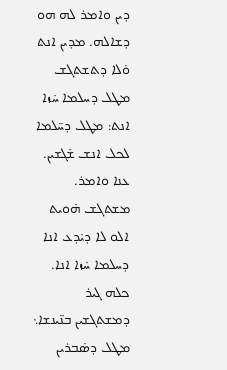ܕܝܢ ܘܐܡܪ ܠܗ ܗܘ ܕܫܐܠܗ. ܡܕܝܢ ܐܢܬ ܘ̇ܠܐ ܕܬܫܬܓܫ ܡܛܠ ܕܚܠܡܐ ܚ̇ܙܐ ܐܢܬ: ܡܛܠ ܕܚ̈ܠܡܐ ܠܟܠ ܐܢܫ ܫ̇ܓܫܝܢ. ܥܢܐ ܘܐܡܪ. ܡܫܬܓܫ ܗ̇ܘܝܬ ܐܠܘ ܠܐ ܕܝ̇ܕܥ ܐܢܐ ܕܚܠܡܐ ܚ̇ܙܐ ܐܢܐ. ܟܠܗ ܓܝܪ ܕܡܫܬܓܫܝܢ ܒܢ̈ܝܢܫܐ܆ ܡܛܠ ܕܣ̇ܒܪܝܢ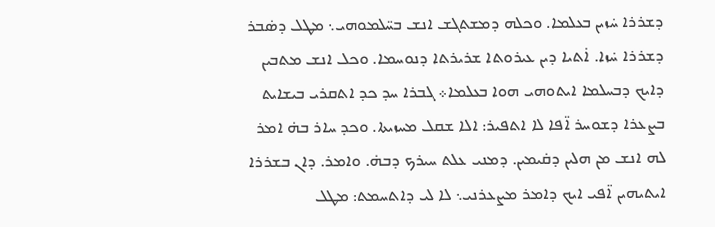ܕܫܪܪܐ ܚ̇ܙܝܢ ܒܥܠܡܐ. ܘܟܠܗ ܕܡܫܬܓܫ ܐܢܫ ܒܚ̈ܠܡܘܗܝ܆ ܡܛܠ ܕܣ̇ܒܪ ܕܫܪܪܐ ܚ̇ܙܐ. ܐ̇ܬܝܐ ܕܝܢ ܥܝܪܘܬܐ ܫܪܝܪܬܐ ܕܢܘܚܡܐ. ܘܟܠ ܐܢܫ ܡܬܒܝܢ ܕܐܝܟ ܕܒܚܠܡܐ ܐܝܬܘܗܝ ܗܘܐ ܒܥܠܡܐ܀ ܓܒܪܐ ܚܕ ܟܕ ܐܬܩܪܝ ܒܝܫܐܝܬ ܒܨܥܪܐ ܕܫܘܚܪ ܐ̈ܦܐ ܠܐ ܐܬܦܝܪ: ܐܠܐ ܫܩܠ ܡܚܙܝܬܐ. ܘܟܕ ܚܐܪ ܒܗ̇ ܐܡܪ ܠܗ ܐܢܫ ܡܢ ܗܠܝܢ ܕܩ̇ܝܡܝܢ. ܕܡܢܝ ܥܠܬ ܚܝܪܟ ܕܒܗ̇. ܘܐܡܪ. ܕܐܢ ܒܫܪܪܐ ܐܝܬܝܗܝܢ ܐ̈ܦܝ ܐܝܟ ܕܐܡܪ ܡܨܥܪܢܝ܆ ܠܐ ܠܝ ܕܐܬܚܡܬ: ܡܛܠ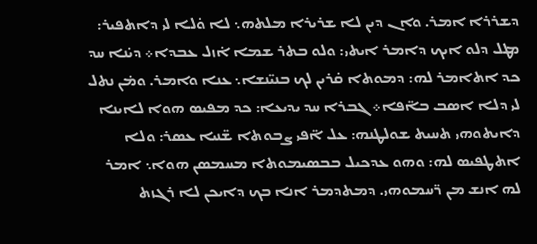ܕܫܪܪܐ ܐܡܪ. ܘܐܢ ܕܝܢ ܠܐ ܫܪܝܪܐ ܡܠܬܗ܆ ܠܐ ܘ̇ܠܐ ܠܝ ܕܐܬܦܝܪ: ܡܛܠ ܕܠܘ ܐܝܟ ܕܐܡܪ ܐܝܬܝ: ܘܠܘ ܒܬܪ ܫܡܐ ܐ̇ܙܠ ܥܒܕܐ܀ ܕܝ̇ܢܐ ܚܕ ܟܕ ܐܬܐܡܪ ܠܗ: ܕܡܘܬܐ ܩ̇ܪܝܢ ܠܟ ܒܢܝ̈ܢܫܐ܆ ܥܢܐ ܘܐܡܪ. ܘܡ̇ܢ ܢܬܠ ܠܝ ܕܠܐ ܐܣܒ ܒܐ̈ܦܐ܀ ܓܒܪܐ ܚܕ ܝܕܝܥܐ: ܟܕ ܡܦܝܣ ܗܘܐ ܠܐܝܢܐ ܕܐܝܬܘܗܝ ܬܚܝܬ ܫܘܠܛܢܗ: ܥܠ ܐ̈ܦܝ ܨܒܘܬܐ ܫ̈ܢܝܐ ܥܣܪ: ܘܠܐ ܐܬܛܦܝܣ ܠܗ: ܘܗܘ ܥܕܟܝܠ ܒܒܣܝܡܘܬܐ ܡܚܡܣܢ ܗܘܐ܆ ܐܡܪ ܠܗ ܐܢܫ ܡܢ ܪ̈ܚܡܘܗܝ. ܕܡܬܕܡܪ ܐܢܐ ܒܟ ܕܐܝܟܢ ܠܐ ܪܓܙܬ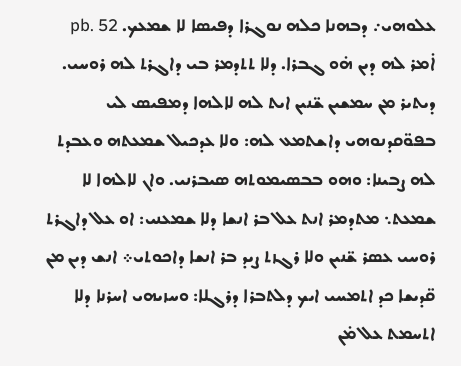ܥܠܘܗܝ܇ ܕܒܗܢܐ ܟܠܗ ܢܘܓܪܐ ܕܦܝܣܐ ܠܐ ܫܡܥܟ. pb. 52 ܐ̇ܡܪ ܠܗ ܕܝܢ ܗ̇ܘ ܓܒܪܐ. ܕܠܐ ܬܬܕܡܪ ܒܝ ܕܐܓܪܬ ܠܗ ܪܘܚܝ. ܕܝܬܝܪ ܡܢ ܚܡܫܝܢ ܫ̈ܢܝܢ ܐܝܬ ܠܗ ܠܐܠܗܐ ܕܡܦܝܣ ܠܝ ܒܦܘ̈ܩܕܢܘܗܝ ܕܐܫܬܡܥ ܠܗ: ܘܠܐ ܥܕܟܝܠ ܫܡܥܬܗ ܘܥܒܕܬ ܠܗ ܨܒܝܢܐ: ܘܗܘ ܒܒܣܝܡܘܬܗ ܣܝܒܪܢܝ. ܘܐܢ ܠܐܠܗܐ ܠܐ ܫܡܥܬ܆ ܡܬܕܡܪ ܐܢܬ ܥܠ ܒܪ ܐܢܫܐ ܕܠܐ ܫܡܥܢܝ: ܐܘ ܥܠ ܕܐܓܪܬ ܪܘܚܝ ܥܣܪ ܫ̈ܢܝܢ ܘܠܐ ܪܓܙܬ ܨܝܕ ܒܪ ܐܢܫܐ ܕܐܟܘܬܝ܀ ܐܢܫ ܕܝܢ ܡܢ ܩ̈ܕܝܫܐ ܟܕ ܐܬܡܚܝ ܐܝܟ ܕܠܬܒܪܐ ܕܪܓܠܐ: ܘܚܙܝܗܝ ܐܚܪܢܐ ܕܠܐ ܐܬܚܡܬ ܥܠ ܡ̇ܢ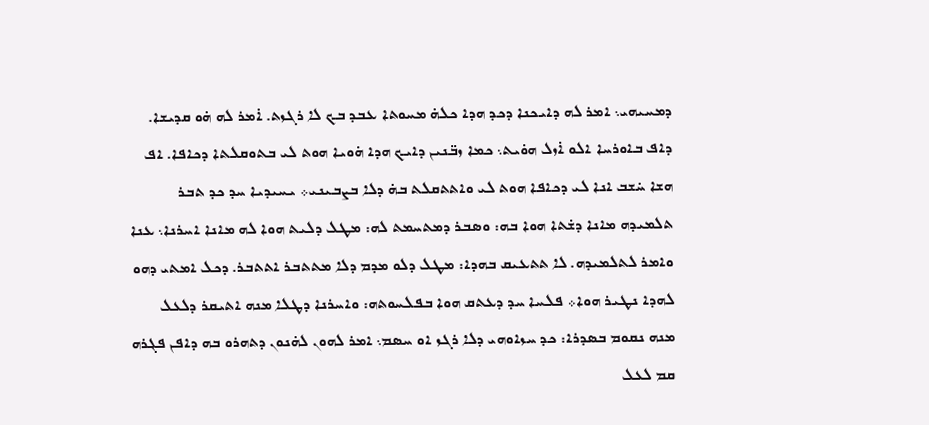ܕܡܚܝܗܝ܆ ܐܡܪ ܠܗ ܕܐܝܟܢܐ ܕܟܕ ܗܕܐ ܟܠܗ̇ ܡܚܘܬܐ ܥܒܕ ܒܟ ܠܐ ܪܓܙܬ. ܐ̇ܡܪ ܠܗ ܗ̇ܘ ܩܕܝܫܐ. ܕܐܦ ܒܐܘܪܚܐ ܐܠܘ ܐ̇ܙܠ ܗܘ̇ܝܬ܆ ܟܡܐ ܙܒ̈ܢܝܢ ܕܐܝܟ ܗܕܐ ܗ̇ܘܝܐ ܗܘܬ ܠܝ ܒܬܘܩܠܬܐ ܕܟܐܦܐ. ܐܦ ܗܫܐ ܚ̇ܫܒ ܐܢܐ ܠܝ ܕܟܐܦܐ ܗܘܬ ܠܝ ܘܐܬܬܩܠܬ ܒܗ̇ ܕܠܐ ܒܨܒܝܢܝ܀ ܝܚܝܕܝܐ ܚܕ ܟܕ ܬܒܪ ܬܠܡܝܕܗ ܡܐܢܐ ܕܫ̇ܬܐ ܗܘܐ ܒܗ: ܘܣܒܪ ܕܡܬܚܡܬ ܠܗ: ܡܛܠ ܕܠܝܬ ܗܘܐ ܠܗ ܡܐܢܐ ܐܚܪܢܐ܆ ܥܢܐ ܘܐܡܪ ܠܬܠܡܝܕܗ. ܠܐ ܬܬܥܝܩ ܒܗܕܐ: ܡܛܠ ܕܠܘ ܡܕܡ ܕܠܐ ܡܬܬܒܪ ܐܬܬܒܪ. ܕܟܠ ܐܡܬܝ ܕܗܘ ܠܗܕܐ ܢܛܝܪ ܗܘܐ܀ ܦܠܚܐ ܚܕ ܕܥܬܩ ܗܘܐ ܒܦܠܚܘܬܗ: ܘܐܚܪܢܐ ܕܛܠܐ ܡܢܗ ܐܬܝܩܪ ܕܠܥܠ ܡܢܗ ܢܩܘܡ ܒܣܕܪܐ: ܟܕ ܚܙܐܘܗܝ ܕܠܐ ܪܓܙ ܐܘ ܚܣܡ܆ ܐܡܪ ܠܗܘܢ ܠܗ̇ܢܘܢ ܕܬܗܪܘ ܒܗ ܕܐܦܢ ܦܓܪܗ ܩܡ ܠܥܠ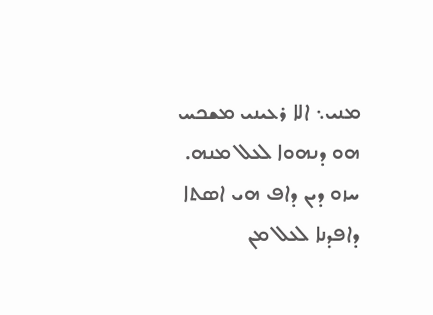ܡܢܝ܆ ܐܠܐ ܪܥܝܢܝ ܡܫܟܚ ܗܘ ܕܢܗܘܐ ܠܥܠ ܡܢܗ. ܚܙܘ ܕܝܢ ܕܐܦ ܗܝ ܐܣܬܐ ܕܐܦܕܢܐ ܠܥܠ ܡܢ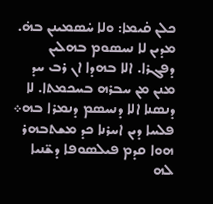ܟܠܢ ܩ̇ܝܡܐ: ܘܠܐ ܚ̇ܣܡܝܢܢ ܒܗ̇. ܡܕܝܢ ܠܐ ܢܚܣܘܡ ܒܗܠܝܢ ܕܦܓܪܐ. ܐܠܐ ܒܗܕܐ ܐܢ ܪܒ ܚܕ ܡܢܢ ܡܢ ܚܒܪܗ ܒܚܟܡܬܐ. ܠܐ ܕܢܣܢܐ ܐܠܐ ܕܢܚܣܡ ܕܢܡܪܐ ܒܗ܀ ܦܠܚܐ ܕܝܢ ܐܚܪܢܐ ܟܕ ܡܫܬܒܗܪ ܗܘܐ ܩܕܡ ܦܝܠܣܘܦܐ ܕܫ̈ܢܝܐ ܠܗ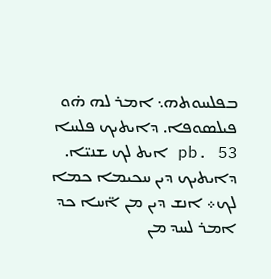ܒܦܠܚܘܬܗ܆ ܐܡܪ ܠܗ ܗ̇ܘ ܦܝܠܣܘܦܐ. ܕܐܝܬܝܟ ܦܠܚܐ pb. 53 ܐܝܬ ܠܟ ܫܢܝ̈ܐ. ܕܐܝܬܝܟ ܕܝܢ ܚܟܝܡܐ ܟܡܐ ܠܟ܀ ܐܢܫ ܕܝܢ ܡܢ ܐ̈ܚܐ ܟܕ ܐܡܪ ܠܚܕ ܡܢ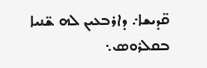ܩ̈ܕܝܫܐ܇ ܕܐܪܒܥܝܢ ܠܗ ܫ̈ܢܝܐ ܒܩܠܪܘܣ܆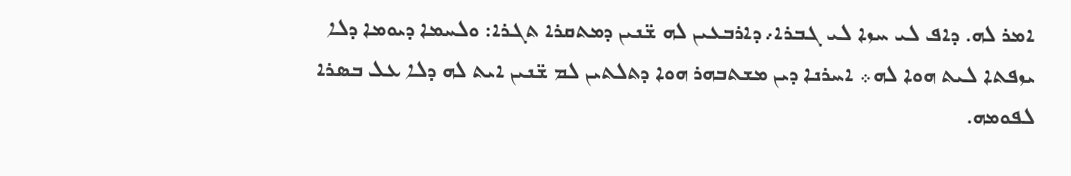ܐܡܪ ܠܗ. ܕܐܦ ܠܝ ܚܙܐ ܠܝ ܓܒܪܐ܇ ܕܐܪܒܥܝܢ ܠܗ ܫ̈ܢܝܢ ܕܡܬܩܪܐ ܬܓܪܐ: ܘܠܚܡܐ ܕܝܘܡܐ ܕܠܐ ܝܙܦܬܐ ܠܝܬ ܗܘܐ ܠܗ܀ ܐܚܪܢܐ ܕܝܢ ܡܫܬܒܗܪ ܗܘܐ ܕܬܠܬܝܢ ܠܡ ܫ̈ܢܝܢ ܐܝܬ ܠܗ ܕܠܐ ܥܠ ܒܣܪܐ ܠܦܘܡܗ.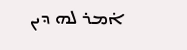ܐ̇ܡܪ ܠܗ ܕܝܢ